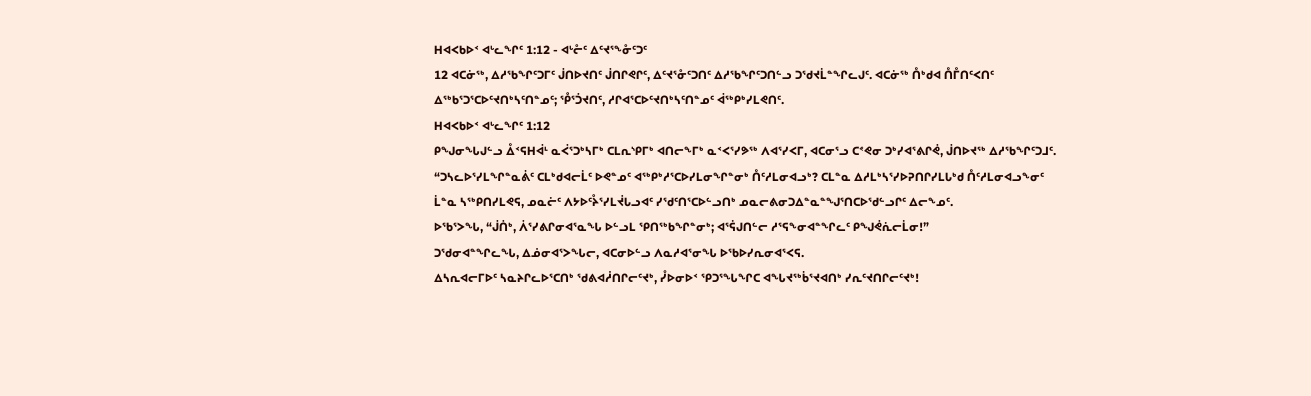ᕼᐊᐸᑲᐅᑉ ᐊᒡᓚᖏᑦ 1:12 - ᐊᒡᓔᑦ ᐃᑦᔪᕐᖕᓁᑦᑐᑦ
12 ᐊᑕᓃᖅ, ᐃᓱᖃᖏᑦᑐᒥᑦ ᒎᑎᐅᔪᑎᑦ ᒎᑎᒋᕙᒋᑦ, ᐃᑦᔪᕐᓁᑦᑐᑎᑦ ᐃᓱᖃᖏᑦᑐᑎᓪᓗ ᑐᖁᔪᒫᓐᖏᓚᒍᑦ. ᐊᑕᓃᖅ ᑍᒃᑯᐊ ᑍᒤᑎᑦᐸᑎᑦ ᐃᖅᑲᕐᑐᕐᑕᐅᑦᔪᑎᒃᓴᑦᑎᓐᓄᑦ; ᕾᕐᑑᔪᑎᑦ, ᓱᒋᐊᕐᑕᐅᑦᔪᑎᒃᓴᑦᑎᓐᓄᑦ ᐋᖅᑭᒃᓯᒪᕙᑎᑦ.
ᕼᐊᐸᑲᐅᑉ ᐊᒡᓚᖏᑦ 1:12
ᑭᖑᓂᖓᒍᓪᓗ ᐂᑉᕋᕼᐋᒻ ᓇᐹᕐᑐᒃᓴᒥᒃ ᑕᒪᕆᔅᑭᒥᒃ ᐊᑎᓕᖕᒥᒃ ᓇᑉᐸᕐᓯᕗᖅ ᐱᐊᕐᓯᐸᒥ, ᐊᑕᓂᕐᓗ ᑕᕝᕙᓂ ᑐᒃᓯᐊᕐᕕᒋᕚ, ᒎᑎᐅᔪᖅ ᐃᓱᖃᖏᑦᑐᒧᑦ.
“ᑐᓴᓚᐅᕐᓯᒪᖏᓐᓇᕖᑦ ᑕᒪᒃᑯᐊᓕᒫᑦ ᐅᕙᓐᓄᑦ ᐊᖅᑭᒃᓱᕐᑕᐅᓯᒪᓂᖏᓐᓂᒃ ᑍᑦᓱᒪᓂᐊᓗᒃ? ᑕᒪᓐᓇ ᐃᓱᒪᒃᓴᕐᓯᐅᕈᑎᒋᓯᒪᒐᒃᑯ ᑍᑦᓱᒪᓂᐊᓗᖕᓂᑦ ᒫᓐᓇ ᓴᖅᑭᑎᓯᒪᕙᕋ, ᓄᓇᓖᑦ ᐱᔭᐅᑦᔧᕐᓯᒪᔫᒐᓗᐊᑦ ᓯᖁᑦᑎᕐᑕᐅᓪᓗᑎᒃ ᓄᓇᓕᕕᓂᑐᐃᓐᓇᓐᖑᕐᑎᑕᐅᖁᓪᓗᒋᑦ ᐃᓕᖕᓄᑦ.
ᐅᖃᕐᐳᖓ, “ᒎᑏᒃ, ᐲᕐᓯᕕᒋᓂᐊᕐᓇᖓ ᐅᓪᓗᒪ ᕿᑎᖅᑲᖏᓐᓂᒃ; ᐊᕐᕌᒍᑎᓪᓕ ᓱᕐᕋᖕᓂᐊᓐᖏᓚᑦ ᑭᖑᕚᕇᓕᒫᓂ!”
ᑐᖁᓂᐊᓐᖏᓚᖓ, ᐃᓅᓂᐊᕐᐳᖓᓕ, ᐊᑕᓂᐅᓪᓗ ᐱᓇᓱᐊᕐᓂᖓ ᐅᖃᐅᓯᕆᓂᐊᕐᐸᕋ.
ᐃᓴᕆᐊᓕᒥᐅᑦ ᓴᓇᔨᒋᓚᐅᕐᑕᑎᒃ ᖁᕕᐊᓲᑎᒋᓕᑦᔪᒃ, ᓮᐅᓂᐅᑉ ᕿᑐᕐᖓᖏᑕ ᐊᖓᔪᖅᑳᕐᔪᐊᑎᒃ ᓯᕆᑦᔪᑎᒋᓕᑦᔪᒃ!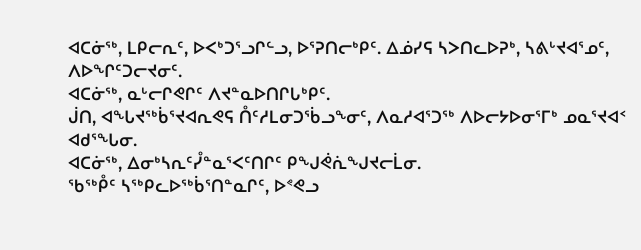ᐊᑕᓃᖅ, ᒪᑭᓕᕆᑦ, ᐅᐸᒃᑐᕐᓗᒋᓪᓗ, ᐅᕐᕈᑎᓕᒃᑭᑦ. ᐃᓅᓯᕋ ᓴᐳᑎᓚᐅᕈᒃ, ᓴᕕᒡᔪᐊᕐᓄᑦ, ᐱᐅᖏᑦᑐᓕᔪᓂᑦ.
ᐊᑕᓃᖅ, ᓇᒡᓕᒋᕙᒋᑦ ᐱᔪᓐᓇᐅᑎᒋᒐᒃᑭᑦ.
ᒎᑎ, ᐊᖓᔪᖅᑳᕐᔪᐊᕆᕙᕋ ᑍᑦᓱᒪᓂᑐᖄᓗᖕᓂᑦ, ᐱᓇᓱᐊᕐᑐᖅ ᐱᐅᓕᔭᐅᓂᕐᒥᒃ ᓄᓇᕐᔪᐊᑉ ᐊᑯᕐᖓᓂ.
ᐊᑕᓃᖅ, ᐃᓂᒃᓴᕆᑦᓮᓐᓇᕐᐸᑦᑎᒋᑦ ᑭᖑᕚᕇᖑᔪᓕᒫᓂ.
ᖃᖅᑬᑦ ᓴᖅᑭᓚᐅᖅᑳᕐᑎᓐᓇᒋᑦ, ᐅᕝᕙᓗ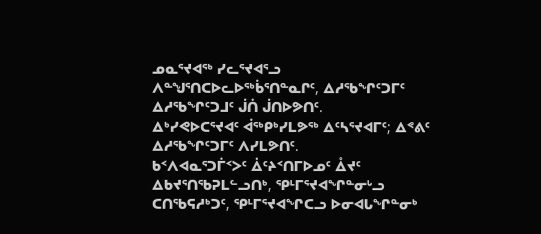ᓄᓇᕐᔪᐊᖅ ᓯᓚᕐᔪᐊᕐᓗ ᐱᓐᖑᕐᑎᑕᐅᓚᐅᖅᑳᕐᑎᓐᓇᒋᑦ, ᐃᓱᖃᖏᑦᑐᒥᑦ ᐃᓱᖃᖏᑦᑐᒧᑦ ᒎᑏ ᒎᑎᐅᕗᑎᑦ.
ᐃᒃᓯᕙᐅᑕᕐᔪᐊᑦ ᐋᖅᑭᒃᓯᒪᕗᖅ ᐃᑦᓴᕐᔪᐊᒥᑦ; ᐃᕝᕕᑦ ᐃᓱᖃᖏᑦᑐᒥᑦ ᐱᓯᒪᕗᑎᑦ.
ᑲᑉᐱᐊᓇᕐᑐᒦᑉᐳᑦ ᐄᑦᔨᑉᑎᒥᐅᓄᑦ ᐂᔪᑦ ᐃᑲᔪᕐᑎᖃᕈᒪᓪᓗᑎᒃ, ᕿᒻᒥᕐᔪᐊᖏᓐᓂᒡᓗ ᑕᑎᖃᕋᓱᒃᑐᑦ, ᕿᒻᒥᕐᔪᐊᖏᑕᓗ ᐅᓂᐊᒐᖏᓐᓂᒃ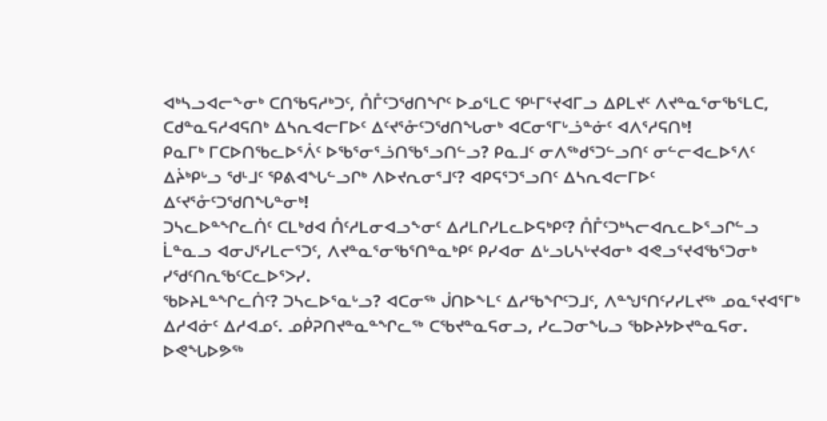ᐊᒃᓴᓗᐊᓕᖕᓂᒃ ᑕᑎᖃᕋᓱᒃᑐᑦ, ᑍᒤᑦᑐᖁᑎᖏᑦ ᐅᓄᕐᒪᑕ ᕿᒻᒥᕐᔪᐊᒥᓗ ᐃᑭᒪᔪᑦ ᐱᔪᓐᓇᕐᓂᖃᕐᒪᑕ, ᑕᑯᓐᓇᕋᓱᐊᕋᑎᒃ ᐃᓴᕆᐊᓕᒥᐅᑦ ᐃᑦᔪᕐᓁᑦᑐᖁᑎᖓᓂᒃ ᐊᑕᓂᕐᒥᒡᓘᓐᓃᑦ ᐊᐱᕐᓱᕋᑎᒃ!
ᑭᓇᒥᒃ ᒥᑕᐅᑎᖃᓚᐅᕐᐲᑦ ᐅᖃᕐᓂᕐᓘᑎᖃᕐᓗᑎᓪᓗ? ᑭᓇᒧᑦ ᓂᐱᖅᑯᕐᑐᓪᓗᑎᑦ ᓂᓪᓕᐊᓚᐅᕐᐱᑦ ᐃᔩᒃᑭᒡᓗ ᖁᒻᒧᑦ ᕿᕕᐊᖓᓪᓗᒋᒃ ᐱᐅᔪᕆᓂᕐᒧᑦ? ᐊᑭᕋᕐᑐᕐᓗᑎᑦ ᐃᓴᕆᐊᓕᒥᐅᑦ ᐃᑦᔪᕐᓁᑦᑐᖁᑎᖓᓐᓂᒃ!
ᑐᓴᓚᐅᓐᖏᓚᑏᑦ ᑕᒪᒃᑯᐊ ᑍᑦᓱᒪᓂᐊᓗᖕᓂᑦ ᐃᓱᒪᒋᓯᒪᓚᐅᕋᒃᑭᑦ? ᑍᒤᑦᑐᒃᓴᓕᐊᕆᓚᐅᕐᓗᒋᓪᓗ ᒫᓐᓇᓗ ᐊᓂᒍᕐᓯᒪᓕᕐᑐᑦ, ᐱᔪᓐᓇᕐᓂᖃᕐᑎᓐᓇᒃᑭᑦ ᑭᓯᐊᓂ ᐃᒡᓗᒐᓴᒡᔪᐊᓂᒃ ᐊᕙᓗᕐᔪᐊᖃᕐᑐᓂᒃ ᓯᖁᑦᑎᕆᖃᑦᑕᓚᐅᕐᐳᓯ.
ᖃᐅᔨᒪᓐᖏᓚᑏᑦ? ᑐᓴᓚᐅᕐᓇᒡᓗ? ᐊᑕᓂᖅ ᒎᑎᐅᖕᒪᑦ ᐃᓱᖃᖏᑦᑐᒧᑦ, ᐱᓐᖑᕐᑎᑦᓯᓯᒪᔪᖅ ᓄᓇᕐᔪᐊᕐᒥᒃ ᐃᓱᐊᓃᑦ ᐃᓱᐊᓄᑦ. ᓄᑮᕈᑎᔪᓐᓇᓐᖏᓚᖅ ᑕᖃᔪᓐᓇᕋᓂᓗ, ᓯᓚᑐᓂᖓᓗ ᖃᐅᔨᔭᐅᔪᓐᓇᕋᓂ.
ᐅᕙᖓᐅᕗᖅ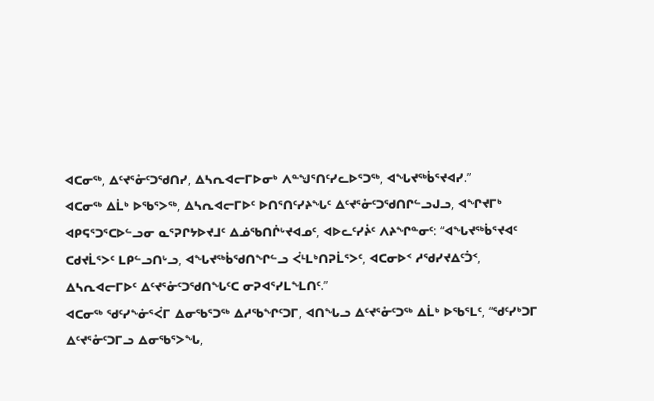ᐊᑕᓂᖅ, ᐃᑦᔪᕐᓁᑦᑐᖁᑎᓯ, ᐃᓴᕆᐊᓕᒥᐅᓂᒃ ᐱᓐᖑᕐᑎᑦᓯᓚᐅᕐᑐᖅ, ᐊᖓᔪᖅᑳᕐᔪᐊᓯ.”
ᐊᑕᓂᖅ ᐃᒫᒃ ᐅᖃᕐᐳᖅ, ᐃᓴᕆᐊᓕᒥᐅᑦ ᐅᑎᕐᑎᑦᓯᔨᖓᑦ ᐃᑦᔪᕐᓁᑦᑐᖁᑎᒋᓪᓗᒍᓗ, ᐊᖏᔪᒥᒃ ᐊᑭᕋᕐᑐᕐᑕᐅᓪᓗᓂ ᓇᕐᕈᒋᔭᐅᔪᒧᑦ ᐃᓅᖃᑎᒌᒡᔪᐊᓄᑦ, ᐊᐅᓚᑦᓯᔩᑦ ᐱᔨᖏᓐᓂᑦ: “ᐊᖓᔪᖅᑳᕐᔪᐊᑦ ᑕᑯᔪᒫᕐᐳᑦ ᒪᑭᓪᓗᑎᒡᓗ, ᐊᖓᔪᖅᑳᖁᑎᖏᓪᓗ ᐹᒻᒪᒃᑎᕈᒫᕐᐳᑦ, ᐊᑕᓂᐅᑉ ᓱᖁᓯᔪᐃᑦᑑᑉ, ᐃᓴᕆᐊᓕᒥᐅᑦ ᐃᑦᔪᕐᓁᑦᑐᖁᑎᖓᑦᑕ ᓂᕈᐊᕐᓯᒪᖕᒪᑎᑦ.”
ᐊᑕᓂᖅ ᖁᑦᓯᖕᓃᕐᐹᒥ ᐃᓂᖃᕐᑐᖅ ᐃᓱᖃᖏᑦᑐᒥ, ᐊᑎᖓᓗ ᐃᑦᔪᕐᓁᑦᑐᖅ ᐃᒫᒃ ᐅᖃᕐᒪᑦ, “ᖁᑦᓯᒃᑐᒥ ᐃᑦᔪᕐᓁᑦᑐᒥᓗ ᐃᓂᖃᕐᐳᖓ,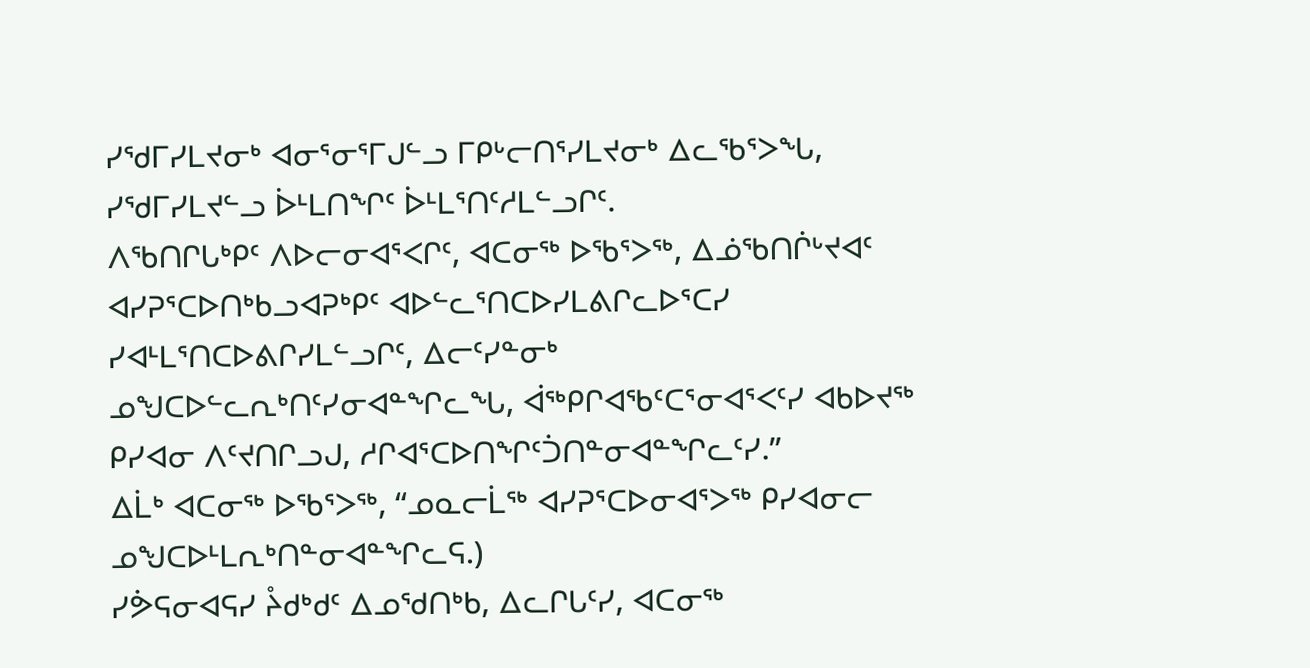ᓯᖁᒥᓯᒪᔪᓂᒃ ᐊᓂᕐᓂᕐᒥᒍᓪᓗ ᒥᑭᒡᓕᑎᕐᓯᒪᔪᓂᒃ ᐃᓚᖃᕐᐳᖓ, ᓯᖁᒥᓯᒪᔪᓪᓗ ᐆᒻᒪᑎᖏᑦ ᐆᒻᒪᕐᑎᑦᓱᒪᓪᓗᒋᑦ.
ᐱᖃᑎᒋᒐᒃᑭᑦ ᐱᐅᓕᓂᐊᕐᐸᒋᑦ, ᐊᑕᓂᖅ ᐅᖃᕐᐳᖅ, ᐃᓅᖃᑎᒌᒡᔪᐊᑦ ᐊᓯᕈᕐᑕᐅᑎᒃᑲᓗᐊᕈᒃᑭᑦ ᐊᐅᓪᓚᕐᑎᑕᐅᓯᒪᕕᒋᓚᐅᕐᑕᓯ ᓯᐊᒻᒪᕐᑎᑕᐅᕕᒋᓯᒪᓪᓗᒋᑦ, ᐃᓕᑦᓯᓐᓂᒃ ᓄᖑᑕᐅᓪᓚᕆᒃᑎᑦᓯᓂᐊᓐᖏᓚᖓ, ᐋᖅᑭᒋᐊᖃᑦᑕᕐᓂᐊᕐᐸᑦᓯ ᐊᑲᐅᔪᖅ ᑭᓯᐊᓂ ᐱᑦᔪᑎᒋᓗᒍ, ᓱᒋᐊᕐᑕᐅᑎᖏᑦᑑᑎᓐᓂᐊᓐᖏᓚᑦᓯ.”
ᐃᒫᒃ ᐊᑕᓂᖅ ᐅᖃᕐᐳᖅ, “ᓄᓇᓕᒫᖅ ᐊᓯᕈᕐᑕᐅᓂᐊᕐᐳᖅ ᑭᓯᐊᓂᓕ ᓄᖑᑕᐅᒻᒪᕆᒃᑎᓐᓂᐊᓐᖏᓚᕋ.)
ᓯᕘᕋᓂᐊᕋᓯ ᔧᑯᒃᑯᑦ ᐃᓄᖁᑎᒃᑲ, ᐃᓚᒋᒐᑦᓯ, ᐊᑕᓂᖅ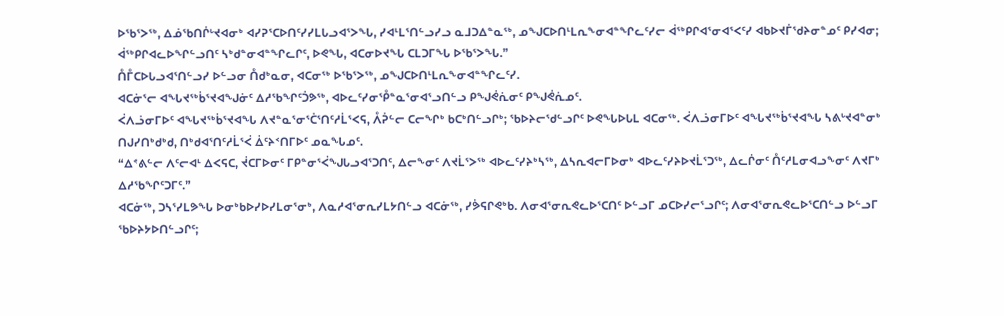ᐅᖃᕐᐳᖅ, ᐃᓅᖃᑎᒌᒡᔪᐊᓂᒃ ᐊᓯᕈᕐᑕᐅᑎᑦᓯᓯᒪᒐᓗᐊᕐᐳᖓ, ᓯᐊᒻᒪᕐᑎᓪᓗᓯᓗ ᓇᒧᑐᐃᓐᓇᖅ, ᓄᖑᑕᐅᑎᒻᒪᕆᖕᓂᐊᓐᖏᓚᑦᓯᓕ ᐋᖅᑭᒋᐊᕐᓂᐊᕐᐸᑦᓯ ᐊᑲᐅᔪᒦᖁᔨᓂᓐᓄᑦ ᑭᓯᐊᓂ; ᐋᖅᑭᒋᐊᓚᐅᖏᓪᓗᑎᑦ ᓴᒃᑯᓐᓂᐊᓐᖏᓚᒋᑦ, ᐅᕙᖓ, ᐊᑕᓂᐅᔪᖓ ᑕᒪᑐᒥᖓ ᐅᖃᕐᐳᖓ.”
ᑍᒤᑕᐅᒐᓗᐊᕐᑎᓪᓗᓯ ᐅᓪᓗᓂ ᑍᑯᒃᓇᓂ, ᐊᑕᓂᖅ ᐅᖃᕐᐳᖅ, ᓄᖑᑕᐅᑎᒻᒪᕆᖕᓂᐊᓐᖏᓚᑦᓯ.
ᐊᑕᓃᕐᓕ ᐊᖓᔪᖅᑳᕐᔪᐊᖑᓃᑦ ᐃᓱᖃᖏᑦᑑᕗᖅ, ᐊᐅᓚᑦᓯᓂᕾᓐᓇᕐᓂᐊᕐᓗᑎᓪᓗ ᑭᖑᕚᕇᓂᑦ ᑭᖑᕚᕇᓄᑦ.
ᐹᐱᓘᓂᒥᐅᑦ ᐊᖓᔪᖅᑳᕐᔪᐊᖓ ᐱᔪᓐᓇᕐᓂᕐᑖᕐᑎᑦᓱᒫᕐᐸᕋ, ᐰᕉᓪᓕ ᑕᓕᖏᒃ ᑲᑕᒃᑎᓪᓗᒋᒃ; ᖃᐅᔨᓕᖁᓪᓗᒋᑦ ᐅᕙᖓᐅᒐᒪ ᐊᑕᓂᖅ. ᐹᐱᓘᓂᒥᐅᑦ ᐊᖓᔪᖅᑳᕐᔪᐊᖓ ᓴᕕᒡᔪᐊᓐᓂᒃ ᑎᒍᓯᑎᒃᑯᒃᑯ, ᑎᒃᑯᐊᕐᑎᑦᓱᒫᕐᐹ ᐄᑦᔨᑉᑎᒥᐅᑦ ᓄᓇᖓᓄᑦ.
“ᐃᕝᕕᓪᓕ ᐱᑦᓕᐊᒻ ᐃᐸᕋᑕ, ᔫᑕᒥᐅᓂᑦ ᒥᑭᓐᓂᕐᐹᖑᒐᓗᐊᕐᑐᑎᑦ, ᐃᓕᖕᓂᑦ ᐱᔪᒫᕐᐳᖅ ᐊᐅᓚᑦᓯᔨᒃᓴᖅ, ᐃᓴᕆᐊᓕᒥᐅᓂᒃ ᐊᐅᓚᑦᓯᔨᐅᔪᒫᕐᑐᖅ, ᐃᓚᒌᓂᑦ ᑍᑦᓱᒪᓂᐊᓗᖕᓂᑦ ᐱᔪᒥᒃ ᐃᓱᖃᖏᑦᑐᒥᑦ.”
ᐊᑕᓃᖅ, ᑐᓴᕐᓯᒪᕗᖓ ᐅᓂᒃᑲᐅᓯᐅᓯᒪᓂᕐᓂᒃ, ᐱᓇᓱᐊᕐᓂᕆᓯᒪᔭᑎᓪᓗ ᐊᑕᓃᖅ, ᓯᕘᕋᒋᕙᒃᑲ. ᐱᓂᐊᕐᓂᕆᕙᓚᐅᕐᑕᑎᑦ ᐅᓪᓗᒥ ᓄᑕᐅᓯᓕᕐᓗᒋᑦ; ᐱᓂᐊᕐᓂᕆᕙᓚᐅᕐᑕᑎᓪᓗ ᐅᓪᓗᒥ ᖃᐅᔨᔭᐅᑎᓪᓗᒋᑦ;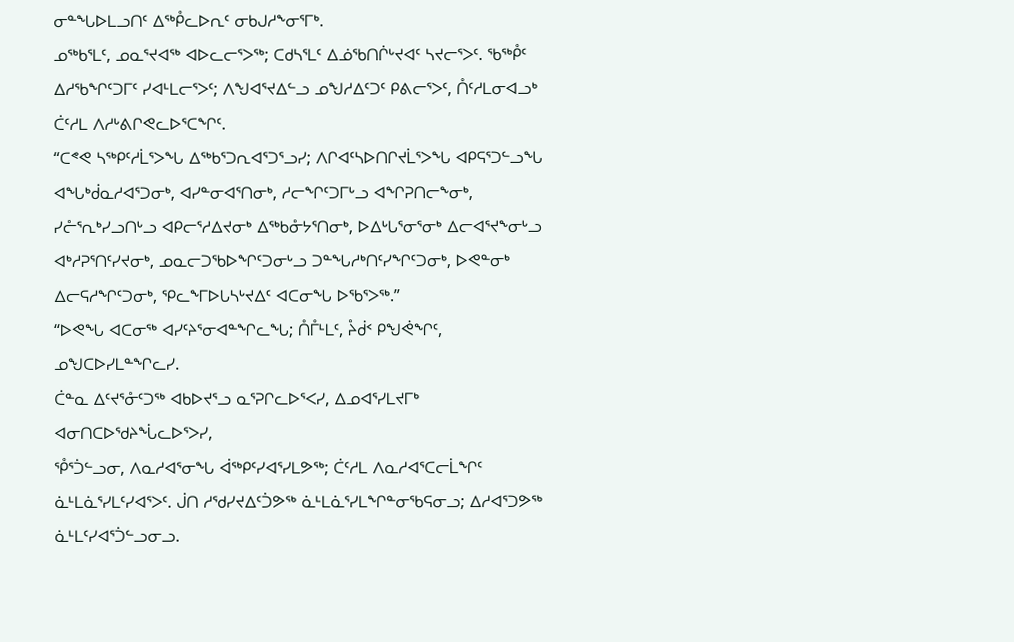ᓂᓐᖓᐅᒪᓗᑎᑦ ᐃᖅᑬᓚᐅᕆᑦ ᓂᑲᒍᓱᖕᓂᕐᒥᒃ.
ᓄᖅᑲᕐᒪᑦ, ᓄᓇᕐᔪᐊᖅ ᐊᐅᓚᓕᕐᐳᖅ; ᑕᑯᓴᕐᒪᑦ ᐃᓅᖃᑎᒌᒡᔪᐊᑦ ᓴᔪᓕᕐᐳᑦ. ᖃᖅᑬᑦ ᐃᓱᖃᖏᑦᑐᒥᑦ ᓯᐊᒻᒪᓕᕐᐳᑦ; ᐱᖑᐊᕐᔪᐃᓪᓗ ᓄᖑᓱᐃᑦᑐᑦ ᑭᕕᓕᕐᐳᑦ, ᑍᑦᓱᒪᓂᐊᓗᒃ ᑖᑦᓱᒪ ᐱᓱᒡᕕᒋᕙᓚᐅᕐᑕᖏᑦ.
“ᑕᕝᕙ ᓴᖅᑭᑦᓱᒫᕐᐳᖓ ᐃᖅᑲᕐᑐᕆᐊᕐᑐᕐᓗᓯ; ᐱᒋᐊᑦᓴᐅᑎᒋᔪᒫᕐᐳᖓ ᐊᑭᕋᕐᑐᓪᓗᖓ ᐊᖓᒃᑰᓇᓱᐊᕐᑐᓂᒃ, ᐊᓯᓐᓂᐊᕐᑎᓂᒃ, ᓱᓕᖏᑦᑐᒥᒡᓗ ᐊᖏᕈᑎᓕᖕᓂᒃ, ᓯᓔᕐᕆᒃᓯᓗᑎᒡᓗ ᐊᑭᓕᕐᓱᐃᔪᓂᒃ ᐃᖅᑲᓁᔭᕐᑎᓂᒃ, ᐅᐃᒡᒐᕐᓂᕐᓂᒃ ᐃᓕᐊᕐᔪᖕᓂᒡᓗ ᐊᒃᓱᕈᕐᑎᑦᓯᔪᓂᒃ, ᓄᓇᓕᑐᖃᐅᖏᑦᑐᓂᒡᓗ ᑐᓐᖓᓱᒃᑎᑦᓯᖏᑦᑐᓂᒃ, ᐅᕙᓐᓂᒃ ᐃᓕᕋᓱᖏᑦᑐᓂᒃ, ᕿᓚᖕᒥᐅᒐᓴᒡᔪᐃᑦ ᐊᑕᓂᖓ ᐅᖃᕐᐳᖅ.”
“ᐅᕙᖓ ᐊᑕᓂᖅ ᐊᓯᑦᔨᕐᓂᐊᓐᖏᓚᖓ; ᑍᒤᒻᒪᑦ, ᔧᑰᑉ ᑭᖑᕚᖏᑦ, ᓄᖑᑕᐅᓯᒪᓐᖏᓚᓯ.
ᑖᓐᓇ ᐃᑦᔪᕐᓁᑦᑐᖅ ᐊᑲᐅᔪᕐᓗ ᓇᕐᕈᒋᓚᐅᕐᐸᓯ, ᐃᓄᐊᕐᓯᒪᔪᒥᒃ ᐊᓂᑎᑕᐅᖁᔨᖔᓚᐅᕐᐳᓯ,
ᕾᕐᑑᓪᓗᓂ, ᐱᓇᓱᐊᕐᓂᖓ ᐋᖅᑭᑦᓯᐊᕐᓯᒪᕗᖅ; ᑖᑦᓱᒪ ᐱᓇᓱᐊᕐᑕᓕᒫᖏᑦ ᓈᒻᒪᓈᕐᓯᒪᑦᓯᐊᕐᐳᑦ. ᒎᑎ ᓱᖁᓯᔪᐃᑦᑑᕗᖅ ᓈᒻᒪᓈᕐᓯᒪᖏᓐᓂᖃᕋᓂᓗ; ᐃᓱᐊᕐᑐᕗᖅ ᓈᒻᒪᑦᓯᐊᕐᑑᓪᓗᓂᓗ.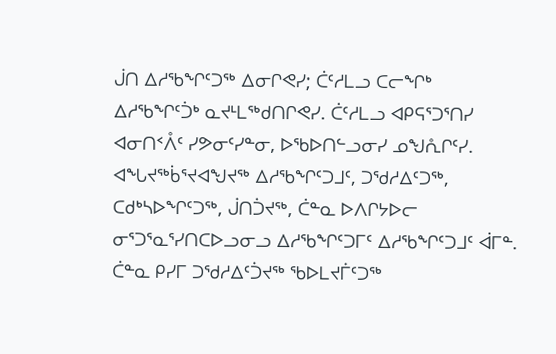ᒎᑎ ᐃᓱᖃᖏᑦᑐᖅ ᐃᓂᒋᕙᓯ; ᑖᑦᓱᒪᓗ ᑕᓕᖏᒃ ᐃᓱᖃᖏᑦᑑᒃ ᓇᔪᒻᒪᖅᑯᑎᒋᕙᓯ. ᑖᑦᓱᒪᓗ ᐊᑭᕋᕐᑐᕐᑎᓯ ᐊᓂᑎᑉᐰᑦ ᓯᕗᓂᑦᓯᓐᓂ, ᐅᖃᐅᑎᓪᓗᓂᓯ ᓄᖑᕅᒋᑦᓯ.
ᐊᖓᔪᖅᑳᕐᔪᐊᖑᔪᖅ ᐃᓱᖃᖏᑦᑐᒧᑦ, ᑐᖁᓱᐃᑦᑐᖅ, ᑕᑯᒃᓴᐅᖏᑦᑐᖅ, ᒎᑎᑑᔪᖅ, ᑖᓐᓇ ᐅᐱᒋᔭᐅᓕ ᓂᕐᑐᕐᓇᕐᓯᑎᑕᐅᓗᓂᓗ ᐃᓱᖃᖏᑦᑐᒥᑦ ᐃᓱᖃᖏᑦᑐᒧᑦ ᐋᒥᓐ.
ᑖᓐᓇ ᑭᓯᒥ ᑐᖁᓱᐃᑦᑑᔪᖅ ᖃᐅᒪᔪᒦᑦᑐᖅ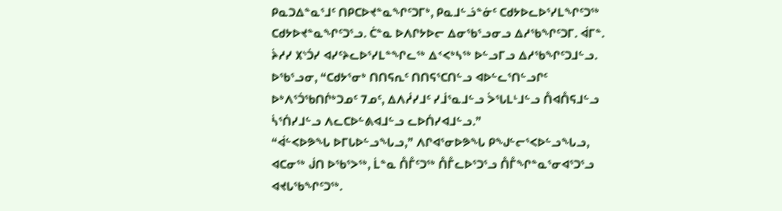ᑭᓇᑐᐃᓐᓇᕐᒧᑦ ᑎᑭᑕᐅᔪᓐᓇᖏᑦᑐᒥᒃ, ᑭᓇᒧᓪᓘᓐᓃᑦ ᑕᑯᔭᐅᓚᐅᕐᓯᒪᖏᑦᑐᖅ ᑕᑯᔭᐅᔪᓐᓇᖏᑦᑐᕐᓗ. ᑖᓐᓇ ᐅᐱᒋᔭᐅᓕ ᐃᓂᖃᕐᓗᓂᓗ ᐃᓱᖃᖏᑦᑐᒥ. ᐋᒥᓐ.
ᔩᓱᓯ ᙭ᔅᑑᓯ ᐊᓯᑦᔨᓚᐅᕐᓯᒪᓐᖏᓚᖅ ᐃᑉᐸᒃᓴᖅ ᐅᓪᓗᒥᓗ ᐃᓱᖃᖏᑦᑐᒧᓪᓗ.
ᐅᖃᕐᓗᓂ, “ᑕᑯᔭᕐᓂᒃ ᑎᑎᕋᕆᑦ ᑎᑎᕋᕐᑕᑎᓪᓗ ᐊᐅᓪᓚᕐᑎᓪᓗᒋᑦ ᐅᒃᐱᕐᑑᖃᑎᒌᒃᑐᓄᑦ 7ᓄᑦ, ᐃᐱᓲᓯᒧᑦ ᓯᒨᕐᓇᒧᓪᓗ ᐴᕐᒐᒪᒻᒧᓪᓗ ᑍᐊᑍᕋᒧᓪᓗ ᓵᕐᑏᓯᒧᓪᓗ ᐱᓚᑕᐅᓪᕕᐊᒧᓪᓗ ᓚᐅᑏᓯᐊᒧᓪᓗ.”
“ᐋᓪᐸᐅᕗᖓ ᐅᒥᒐᐅᓪᓗᖓᓗ,” ᐱᒋᐊᕐᓂᐅᕗᖓ ᑭᖑᓪᓕᕐᐸᐅᓪᓗᖓᓗ, ᐊᑕᓂᖅ ᒎᑎ ᐅᖃᕐᐳᖅ, ᒫᓐᓇ ᑍᒤᑦᑐᖅ ᑍᒤᓚᐅᕐᑐᕐᓗ ᑍᒤᖏᓐᓇᕐᓂᐊᕐᑐᕐᓗ ᐊᔪᒐᖃᖏᑦᑐᖅ.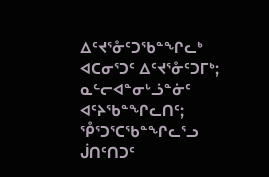ᐃᑦᔪᕐᓁᑦᑐᖃᓐᖏᓚᒃ ᐊᑕᓂᕐᑐᑦ ᐃᑦᔪᕐᓁᑦᑐᒥᒃ; ᓇᓪᓕᐊᓐᓂᒡᓘᓐᓃᑦ ᐊᑦᔨᖃᓐᖏᓚᑎᑦ; ᕾᕐᑐᕐᑕᖃᓐᖏᓚᕐᓗ ᒎᑎᑦᑎᑐᑦ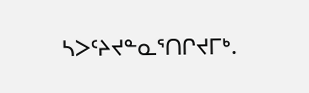ᓴᐳᑦᔨᔪᓐᓇᕐᑎᒋᔪᒥᒃ.